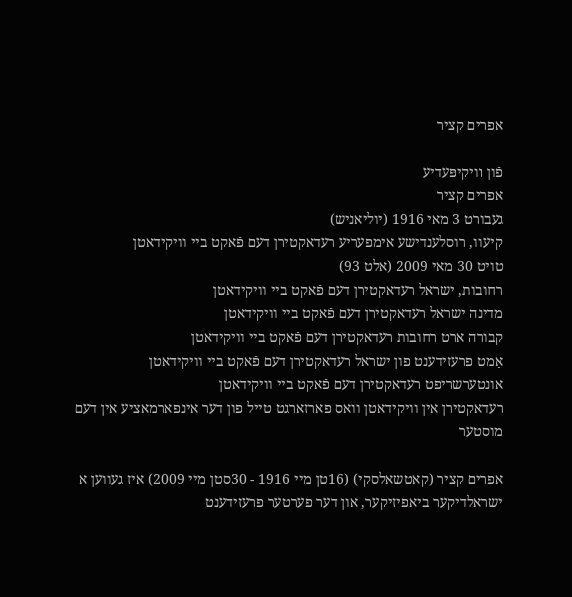אפרים קציר

פֿון װיקיפּעדיע
אפרים קציר
געבורט 3 מאי 1916 (יוליאניש)
קיעוו, רוסלענדישע אימפעריע רעדאקטירן דעם פֿאקט ביי וויקידאטן
טויט 30 מאי 2009 (אלט 93)
רחובות, ישראל רעדאקטירן דעם פֿאקט ביי וויקידאטן
מדינה ישראל רעדאקטירן דעם פֿאקט ביי וויקידאטן
קבורה ארט רחובות רעדאקטירן דעם פֿאקט ביי וויקידאטן
אַמט פרעזידענט פון ישראל רעדאקטירן דעם פֿאקט ביי וויקידאטן
אונטערשריפט רעדאקטירן דעם פֿאקט ביי וויקידאטן
רעדאקטירן אין וויקידאטן וואס פארזארגט טייל פון דער אינפארמאציע אין דעם מוסטער

אפרים קציר (קאטשאלסקי) (16טן מיי 1916 - 30סטן מיי 2009) איז געווען א ישראלדיקער ביאפיזיקער, און דער פערטער פרעזידענט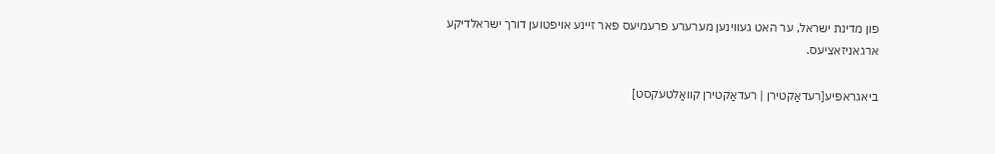פון מדינת ישראל, ער האט געווינען מערערע פרעמיעס פאר זיינע אויפטוען דורך ישראלדיקע ארגאניזאציעס.

ביאגראפיע[רעדאַקטירן | רעדאַקטירן קוואַלטעקסט]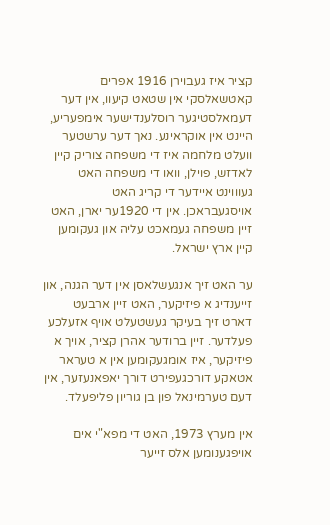קציר איז געבוירן 1916 אפרים קאטשאלסקי אין שטאט קיעוו, אין דער דעמאלסטיגער רוסלענדישער אימפעריע, היינט אין אוקראינע. נאך דער ערשטער וועלט מלחמה איז די משפחה צוריק קיין לאדזש, פוילן, וואו די משפחה האט געוווינט איידער די קריג האט אויסגעבראכן. אין די 1920ער יארן, האט זיין משפחה געמאכט עליה און געקומען קיין ארץ ישראל.

ער האט זיך אנגעשלאסן אין דער הגנה, און זייענדיג א פיזיקער, האט זיין ארבעט דארט זיך בעיקר געשטעלט אויף אזעלכע פעלדער. זיין ברודער אהרן קציר, אויך א פיזיקער, איז אומגעקומען אין א טעראר אטאקע דורכגעפירט דורך יאפאנעזער, אין דעם טערמינאל פון בן גוריון פליפעלד.

אין מערץ 1973, האט די מפא"י אים אויפגענומען אלס זייער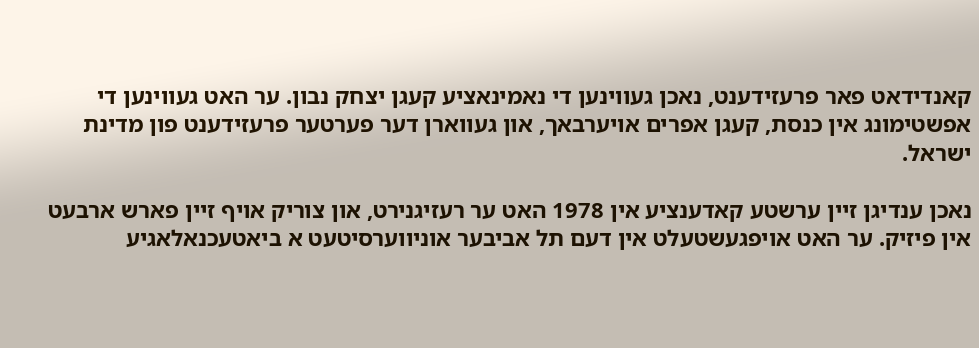קאנדידאט פאר פרעזידענט, נאכן געווינען די נאמינאציע קעגן יצחק נבון. ער האט געווינען די אפשטימונג אין כנסת, קעגן אפרים אויערבאך, און געווארן דער פערטער פרעזידענט פון מדינת ישראל.

נאכן ענדיגן זיין ערשטע קאדענציע אין 1978 האט ער רעזיגנירט, און צוריק אויף זיין פארש ארבעט אין פיזיק. ער האט אויפגעשטעלט אין דעם תל אביבער אוניווערסיטעט א ביאטעכנאלאגיע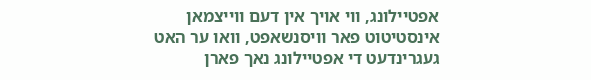אפטיילונג, ווי אויך אין דעם ווייצמאן אינסטיטוט פאר וויסנשאפט, וואו ער האט געגרינדעט די אפטיילונג נאך פארן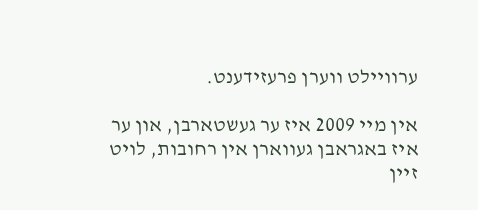ערוויילט ווערן פרעזידענט.

אין מיי 2009 איז ער געשטארבן, און ער איז באגראבן געווארן אין רחובות, לויט זיין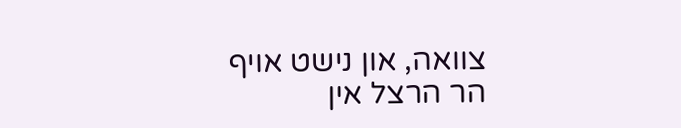צוואה, און נישט אויף הר הרצל אין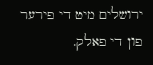ירושלים מיט די פירער פון די פאלק.